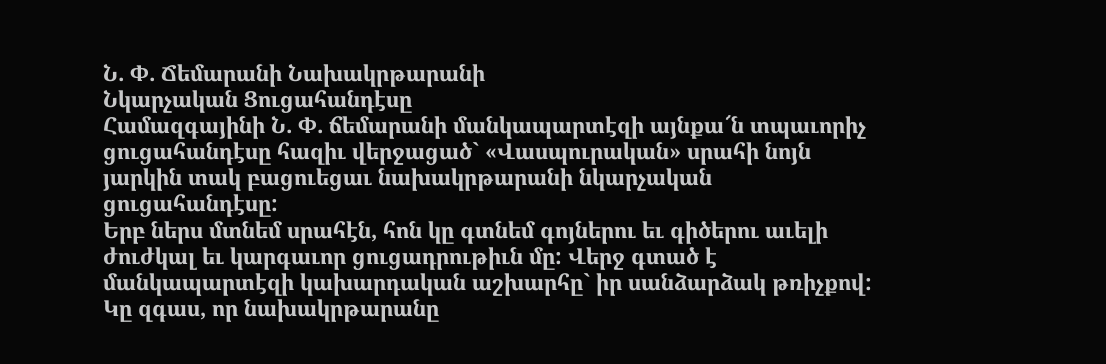Ն. Փ. Ճեմարանի Նախակրթարանի
Նկարչական Ցուցահանդէսը
Համազգայինի Ն. Փ. ճեմարանի մանկապարտէզի այնքա՜ն տպաւորիչ ցուցահանդէսը հազիւ վերջացած` «Վասպուրական» սրահի նոյն յարկին տակ բացուեցաւ նախակրթարանի նկարչական ցուցահանդէսը:
Երբ ներս մտնեմ սրահէն, հոն կը գտնեմ գոյներու եւ գիծերու աւելի ժուժկալ եւ կարգաւոր ցուցադրութիւն մը: Վերջ գտած է մանկապարտէզի կախարդական աշխարհը` իր սանձարձակ թռիչքով: Կը զգաս, որ նախակրթարանը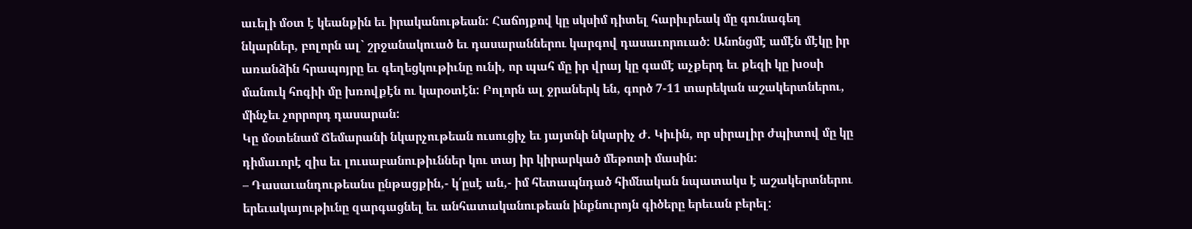աւելի մօտ է կեանքին եւ իրականութեան: Հաճոյքով կը սկսիմ դիտել հարիւրեակ մը գունագեղ նկարներ, բոլորն ալ` շրջանակուած եւ դասարաններու կարգով դասաւորուած: Անոնցմէ ամէն մէկը իր առանձին հրապոյրը եւ գեղեցկութիւնը ունի, որ պահ մը իր վրայ կը գամէ աչքերդ եւ քեզի կը խօսի մանուկ հոգիի մը խռովքէն ու կարօտէն: Բոլորն ալ ջրաներկ են, գործ 7-11 տարեկան աշակերտներու, մինչեւ չորրորդ դասարան:
Կը մօտենամ Ճեմարանի նկարչութեան ուսուցիչ եւ յայտնի նկարիչ Ժ. Կիւին, որ սիրալիր ժպիտով մը կը դիմաւորէ զիս եւ լուսաբանութիւններ կու տայ իր կիրարկած մեթոտի մասին:
– Դասաւանդութեանս ընթացքին,- կ՛ըսէ ան,- իմ հետապնդած հիմնական նպատակս է աշակերտներու երեւակայութիւնը զարգացնել եւ անհատականութեան ինքնուրոյն գիծերը երեւան բերել: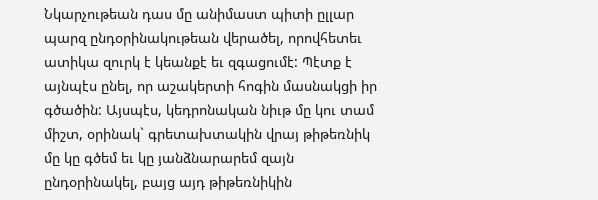Նկարչութեան դաս մը անիմաստ պիտի ըլլար պարզ ընդօրինակութեան վերածել, որովհետեւ ատիկա զուրկ է կեանքէ եւ զգացումէ: Պէտք է այնպէս ընել, որ աշակերտի հոգին մասնակցի իր գծածին: Այսպէս, կեդրոնական նիւթ մը կու տամ միշտ, օրինակ` գրետախտակին վրայ թիթեռնիկ մը կը գծեմ եւ կը յանձնարարեմ զայն ընդօրինակել, բայց այդ թիթեռնիկին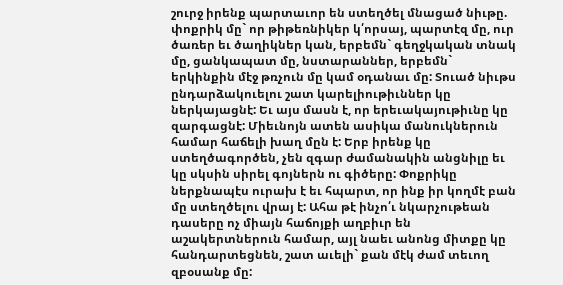շուրջ իրենք պարտաւոր են ստեղծել մնացած նիւթը. փոքրիկ մը` որ թիթեռնիկեր կ՛որսայ, պարտէզ մը, ուր ծառեր եւ ծաղիկներ կան, երբեմն` գեղջկական տնակ մը, ցանկապատ մը, նստարաններ, երբեմն` երկինքին մէջ թռչուն մը կամ օդանաւ մը: Տուած նիւթս ընդարձակուելու շատ կարելիութիւններ կը ներկայացնէ: Եւ այս մասն է, որ երեւակայութիւնը կը զարգացնէ: Միեւնոյն ատեն ասիկա մանուկներուն համար հաճելի խաղ մըն է: Երբ իրենք կը ստեղծագործեն, չեն զգար ժամանակին անցնիլը եւ կը սկսին սիրել գոյներն ու գիծերը: Փոքրիկը ներքնապէս ուրախ է եւ հպարտ, որ ինք իր կողմէ բան մը ստեղծելու վրայ է: Ահա թէ ինչո՛ւ նկարչութեան դասերը ոչ միայն հաճոյքի աղբիւր են աշակերտներուն համար, այլ նաեւ անոնց միտքը կը հանդարտեցնեն, շատ աւելի` քան մէկ ժամ տեւող զբօսանք մը: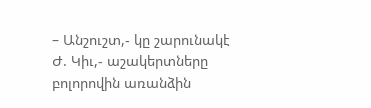– Անշուշտ,- կը շարունակէ Ժ. Կիւ,- աշակերտները բոլորովին առանձին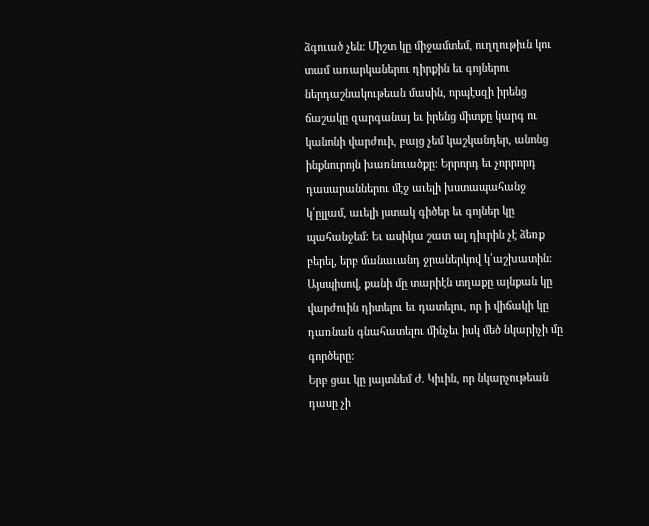ձգուած չեն: Միշտ կը միջամտեմ, ուղղութիւն կու տամ առարկաներու դիրքին եւ գոյներու ներդաշնակութեան մասին, որպէսզի իրենց ճաշակը զարգանայ եւ իրենց միտքը կարգ ու կանոնի վարժուի, բայց չեմ կաշկանդեր, անոնց ինքնուրոյն խառնուածքը: Երրորդ եւ չորրորդ դասարաններու մէջ աւելի խստապահանջ կ՛ըլլամ, աւելի յստակ գիծեր եւ գոյներ կը պահանջեմ: Եւ ասիկա շատ ալ դիւրին չէ ձեռք բերել, երբ մանաւանդ ջրաներկով կ՛աշխատին: Այսպիսով, քանի մը տարիէն տղաքը այնքան կը վարժուին դիտելու եւ դատելու, որ ի վիճակի կը դառնան գնահատելու մինչեւ իսկ մեծ նկարիչի մը գործերը:
Երբ ցաւ կը յայտնեմ Ժ. Կիւին, որ նկարչութեան դասը չի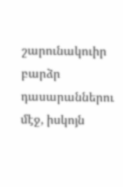շարունակուիր բարձր դասարաններու մէջ, իսկոյն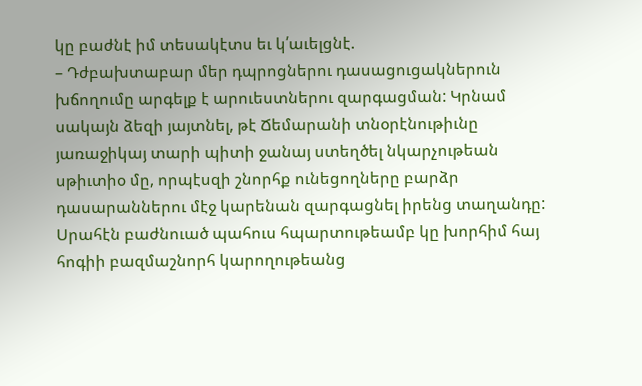կը բաժնէ իմ տեսակէտս եւ կ՛աւելցնէ.
– Դժբախտաբար մեր դպրոցներու դասացուցակներուն խճողումը արգելք է արուեստներու զարգացման: Կրնամ սակայն ձեզի յայտնել, թէ Ճեմարանի տնօրէնութիւնը յառաջիկայ տարի պիտի ջանայ ստեղծել նկարչութեան սթիւտիօ մը, որպէսզի շնորհք ունեցողները բարձր դասարաններու մէջ կարենան զարգացնել իրենց տաղանդը:
Սրահէն բաժնուած պահուս հպարտութեամբ կը խորհիմ հայ հոգիի բազմաշնորհ կարողութեանց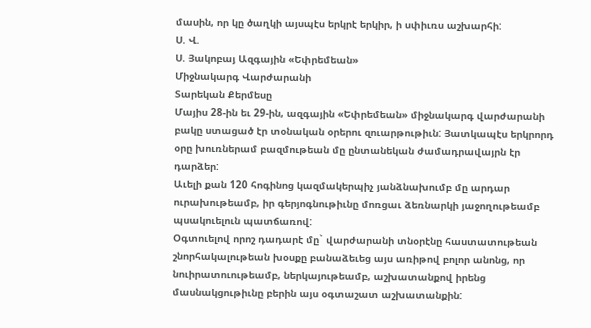մասին, որ կը ծաղկի այսպէս երկրէ երկիր, ի սփիւռս աշխարհի:
Ս. Վ.
Ս. Յակոբայ Ազգային «Եփրեմեան»
Միջնակարգ Վարժարանի
Տարեկան Քերմեսը
Մայիս 28-ին եւ 29-ին, ազգային «Եփրեմեան» միջնակարգ վարժարանի բակը ստացած էր տօնական օրերու զուարթութիւն: Յատկապէս երկրորդ օրը խուռներամ բազմութեան մը ընտանեկան ժամադրավայրն էր դարձեր:
Աւելի քան 120 հոգինոց կազմակերպիչ յանձնախումբ մը արդար ուրախութեամբ, իր գերյոգնութիւնը մոռցաւ ձեռնարկի յաջողութեամբ պսակուելուն պատճառով:
Օգտուելով որոշ դադարէ մը` վարժարանի տնօրէնը հաստատութեան շնորհակալութեան խօսքը բանաձեւեց այս առիթով բոլոր անոնց, որ նուիրատուութեամբ, ներկայութեամբ, աշխատանքով իրենց մասնակցութիւնը բերին այս օգտաշատ աշխատանքին: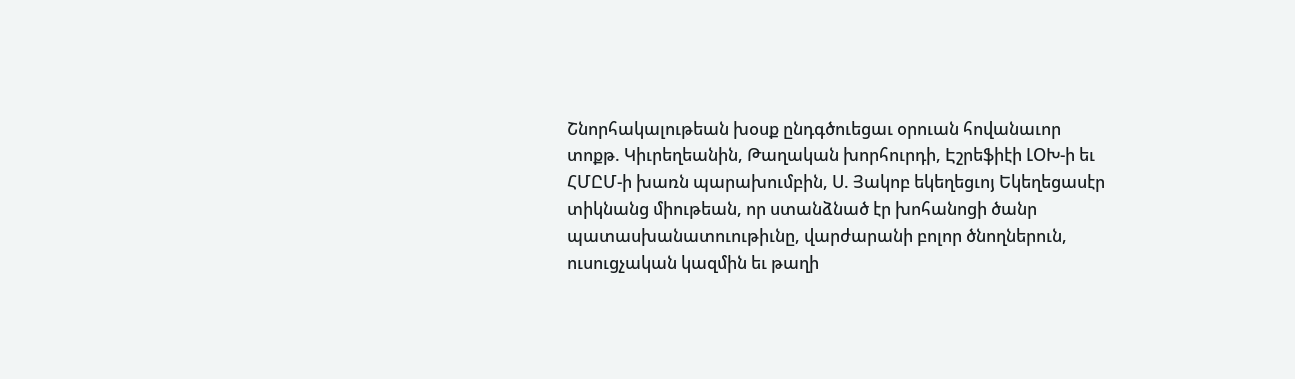Շնորհակալութեան խօսք ընդգծուեցաւ օրուան հովանաւոր տոքթ. Կիւրեղեանին, Թաղական խորհուրդի, Էշրեֆիէի ԼՕԽ-ի եւ ՀՄԸՄ-ի խառն պարախումբին, Ս. Յակոբ եկեղեցւոյ Եկեղեցասէր տիկնանց միութեան, որ ստանձնած էր խոհանոցի ծանր պատասխանատուութիւնը, վարժարանի բոլոր ծնողներուն, ուսուցչական կազմին եւ թաղի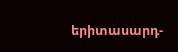երիտասարդ-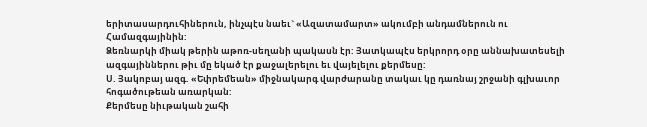երիտասարդուհիներուն, ինչպէս նաեւ` «Ազատամարտ» ակումբի անդամներուն ու Համազգայինին:
Ձեռնարկի միակ թերին աթոռ-սեղանի պակասն էր: Յատկապէս երկրորդ օրը աննախատեսելի ազգայիններու թիւ մը եկած էր քաջալերելու եւ վայելելու քերմեսը:
Ս. Յակոբայ ազգ. «Եփրեմեան» միջնակարգ վարժարանը տակաւ կը դառնայ շրջանի գլխաւոր հոգածութեան առարկան:
Քերմեսը նիւթական շահի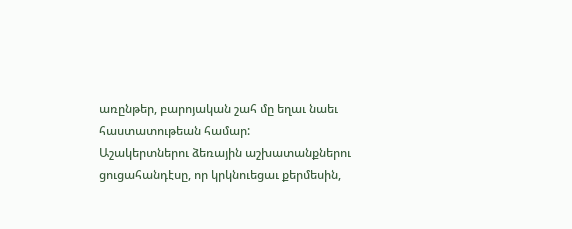առընթեր, բարոյական շահ մը եղաւ նաեւ հաստատութեան համար:
Աշակերտներու ձեռային աշխատանքներու ցուցահանդէսը, որ կրկնուեցաւ քերմեսին,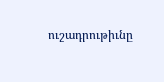ուշադրութիւնը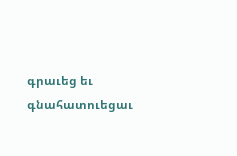գրաւեց եւ գնահատուեցաւ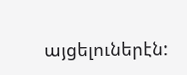այցելուներէն: